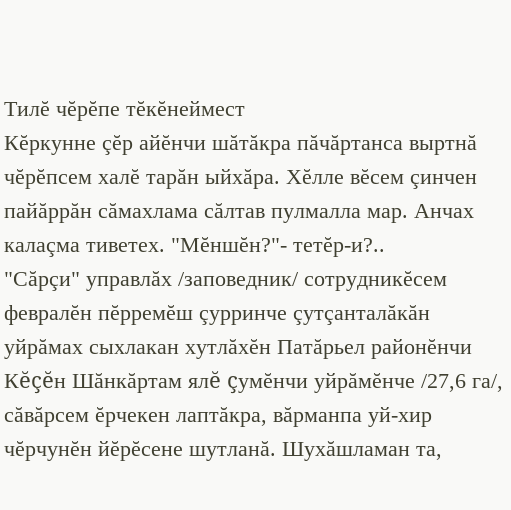Тилĕ чĕрĕпе тĕкĕнеймест
Кĕркунне çĕр айĕнчи шăтăкра пăчăртанса выртнă чĕрĕпсем халĕ тарăн ыйхăра. Хĕлле вĕсем çинчен пайăррăн сăмахлама сăлтав пулмалла мар. Анчах калаçма тиветех. "Мĕншĕн?"- тетĕр-и?..
"Сăрçи" управлăх /заповедник/ сотрудникĕсем февралĕн пĕрремĕш çурринче çутçанталăкăн уйрăмах сыхлакан хутлăхĕн Патăрьел районĕнчи Кĕçĕн Шăнкăртам ялĕ çумĕнчи уйрăмĕнче /27,6 га/, сăвăрсем ĕрчекен лаптăкра, вăрманпа уй-хир чĕрчунĕн йĕрĕсене шутланă. Шухăшламан та,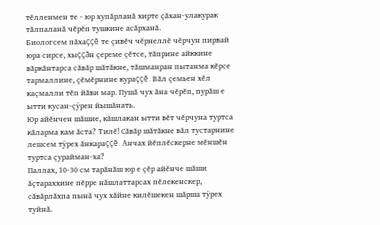тĕлленмен те - юр хупăрланă хирте çăхан-улакурак тăлпаланă чĕрĕп тушкине асăрханă.
Биологсем пăхаççĕ те çивĕч чĕрнеллĕ чĕрчун пирвай юра сирсе, хыççăн çереме çĕтсе, тăприне айккине вăркăнтарса сăвăр шăтăкне, тăшманран пытанма кĕрсе тармаллине, çĕмĕрнине кураççĕ. Вăл çемьен хĕл каçмалли тĕп йăви мар. Пушă чух ăна чĕрĕп, пурăш е ытти кусан-çÿрен йышăнать.
Юр айĕнчен шăшие, кăшлакан ытти вĕт чĕрчуна туртса кăларма кам ăста? Тилĕ! Сăвăр шăтăкне вăл тустарнине лешсем тÿрех ăнкараççĕ. Анчах йĕплĕскерне мĕншĕн туртса çурайман-ха?
Паллах, 10-30 см тарăнăш юр е çĕр айĕнче шăши ăçтараххине пĕрре нăшлаттарсах пĕлекенскер, сăвăрлăхпа пынă чух хăйне килĕшекен шăрша тÿрех туйнă.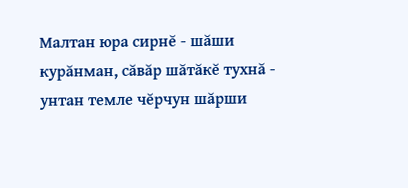Малтан юра сирнĕ - шăши курăнман, сăвăр шăтăкĕ тухнă - унтан темле чĕрчун шăрши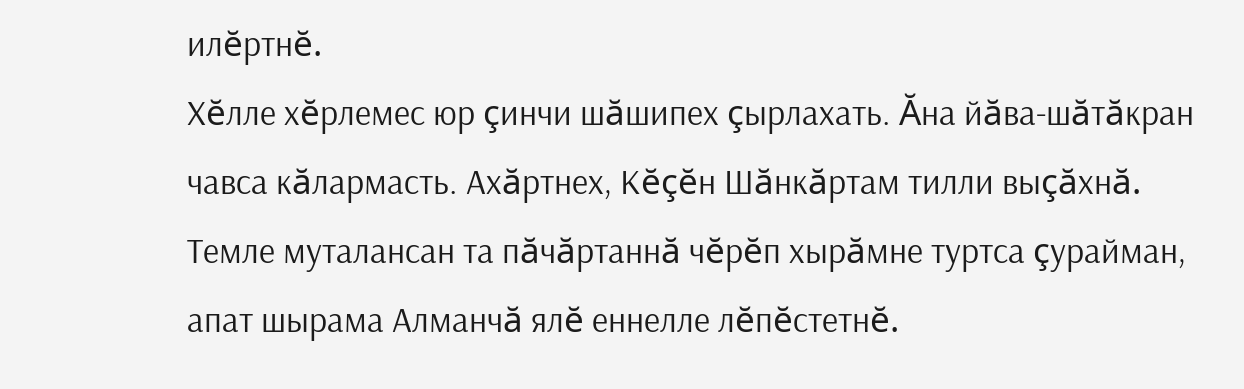илĕртнĕ.
Хĕлле хĕрлемес юр çинчи шăшипех çырлахать. Ăна йăва-шăтăкран чавса кăлармасть. Ахăртнех, Кĕçĕн Шăнкăртам тилли выçăхнă. Темле муталансан та пăчăртаннă чĕрĕп хырăмне туртса çурайман, апат шырама Алманчă ялĕ еннелле лĕпĕстетнĕ.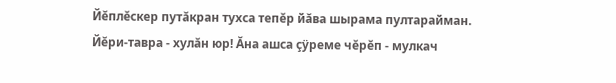Йĕплĕскер путăкран тухса тепĕр йăва шырама пултарайман. Йĕри-тавра - хулăн юр! Ăна ашса çÿреме чĕрĕп - мулкач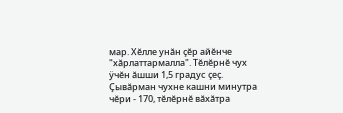мар. Хĕлле унăн çĕр айĕнче "хăрлаттармалла". Тĕлĕрнĕ чух ÿчĕн ăшши 1,5 градус çеç. Çывăрман чухне кашни минутра чĕри - 170, тĕлĕрнĕ вăхăтра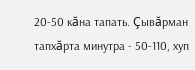20-50 кăна тапать. Çывăрман тапхăрта минутра - 50-110, хуп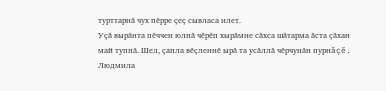турттарнă чух пĕрре çеç сывласа илет.
Уçă вырăнта пĕччен юлнă чĕрĕп хырăмне сăхса шăтарма ăста çăхан май тупнă. Шел, çапла вĕçленнĕ ырă та усăллă чĕрчунăн пурнăçĕ.
Людмила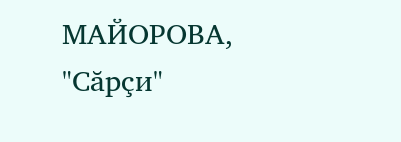МАЙОРОВА,
"Сăрçи"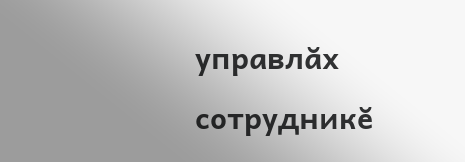управлăх сотрудникĕ